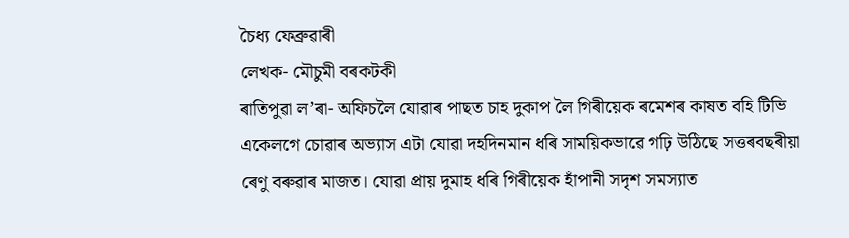চৈধ্য ফেব্ৰুৱাৰী
লেখক- মৌচুমী বৰকটকী
ৰাতিপুৱা ল’ৰা- অফিচলৈ যোৱাৰ পাছত চাহ দুকাপ লৈ গিৰীয়েক ৰমেশৰ কাষত বহি টিভি একেলগে চোৱাৰ অভ্যাস এটা যোৱা দহদিনমান ধৰি সাময়িকভাৱে গঢ়ি উঠিছে সত্তৰবছৰীয়া ৰেণু বৰুৱাৰ মাজত। যোৱা প্ৰায় দুমাহ ধৰি গিৰীয়েক হাঁপানী সদৃশ সমস্যাত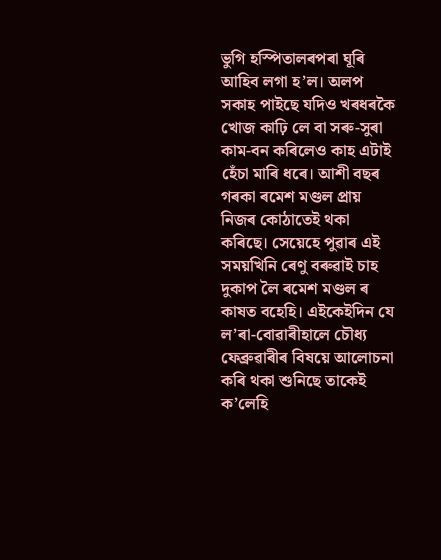ভুগি হস্পিতালৰপৰা ঘূৰি আহিব লগা হ’ল। অলপ সকাহ পাইছে যদিও খৰধৰকৈ খোজ কাঢ়ি লে বা সৰু-সুৰা কাম-বন কৰিলেও কাহ এটাই হেঁচা মাৰি ধৰে। আশী বছৰ গৰকা ৰমেশ মণ্ডল প্ৰায় নিজৰ কোঠাতেই থকা কৰিছে। সেয়েহে পুৱাৰ এই সময়খিনি ৰেণু বৰুৱাই চাহ দুকাপ লৈ ৰমেশ মণ্ডল ৰ কাষত বহেহি। এইকেইদিন যে ল’ৰা-বোৱাৰীহালে চৌধ্য ফেব্ৰুৱাৰীৰ বিষয়ে আলোচনা কৰি থকা শুনিছে তাকেই ক’লেহি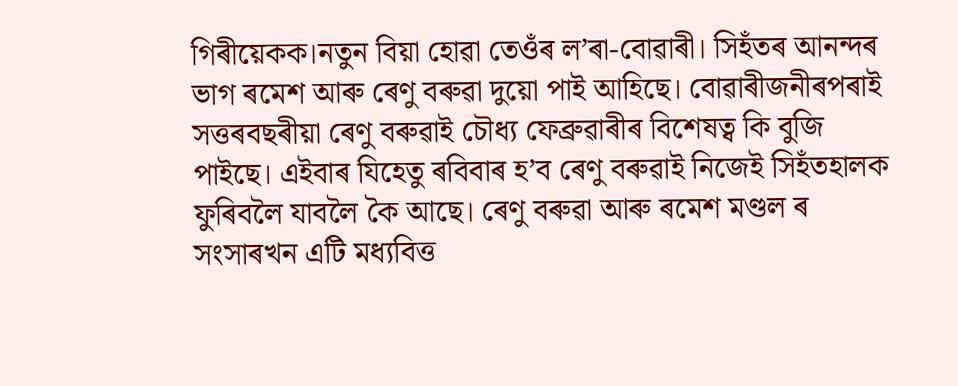গিৰীয়েকক।নতুন বিয়া হোৱা তেওঁৰ ল’ৰা-বোৱাৰী। সিহঁতৰ আনন্দৰ ভাগ ৰমেশ আৰু ৰেণু বৰুৱা দুয়ো পাই আহিছে। বোৱাৰীজনীৰপৰাই সত্তৰবছৰীয়া ৰেণু বৰুৱাই চৌধ্য ফেব্ৰুৱাৰীৰ বিশেষত্ব কি বুজি পাইছে। এইবাৰ যিহেতু ৰবিবাৰ হ’ব ৰেণু বৰুৱাই নিজেই সিহঁতহালক ফুৰিবলৈ যাবলৈ কৈ আছে। ৰেণু বৰুৱা আৰু ৰমেশ মণ্ডল ৰ সংসাৰখন এটি মধ্যবিত্ত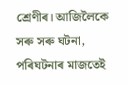শ্ৰেণীৰ। আজিলৈকে সৰু সৰু ঘটনা, পৰিঘটনাৰ মাজতেই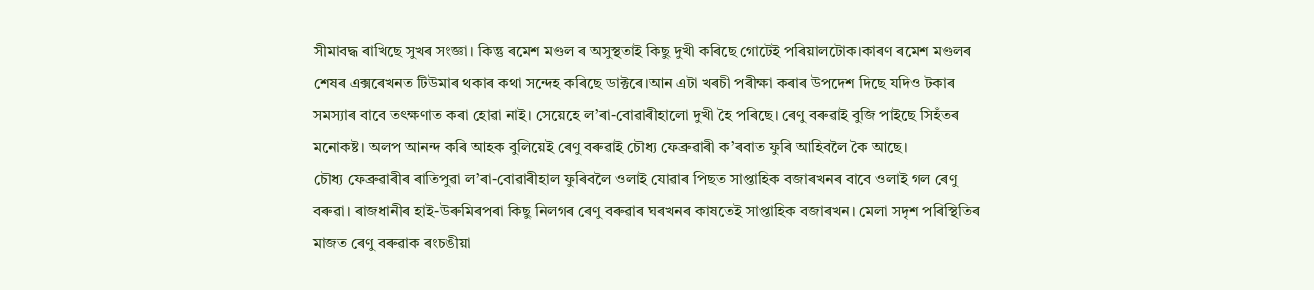সীমাবদ্ধ ৰাখিছে সুখৰ সংজ্ঞা। কিন্তু ৰমেশ মণ্ডল ৰ অসুস্থতাই কিছু দুখী কৰিছে গোটেই পৰিয়ালটোক।কাৰণ ৰমেশ মণ্ডলৰ শেষৰ এক্সৰেখনত টিউমাৰ থকাৰ কথা সন্দেহ কৰিছে ডাক্টৰে।আন এটা খৰচী পৰীক্ষা কৰাৰ উপদেশ দিছে যদিও টকাৰ সমস্যাৰ বাবে তৎক্ষণাত কৰা হোৱা নাই। সেয়েহে ল’ৰা-বোৱাৰীহালো দুখী হৈ পৰিছে। ৰেণু বৰুৱাই বুজি পাইছে সিহঁতৰ মনোকষ্ট। অলপ আনন্দ কৰি আহক বুলিয়েই ৰেণু বৰুৱাই চৌধ্য ফেব্ৰুৱাৰী ক’ৰবাত ফুৰি আহিবলৈ কৈ আছে।
চৌধ্য ফেব্ৰুৱাৰীৰ ৰাতিপুৱা ল’ৰা-বোৱাৰীহাল ফুৰিবলৈ ওলাই যোৱাৰ পিছত সাপ্তাহিক বজাৰখনৰ বাবে ওলাই গল ৰেণু বৰুৱা। ৰাজধানীৰ হাই-উৰুমিৰপৰা কিছু নিলগৰ ৰেণু বৰুৱাৰ ঘৰখনৰ কাষতেই সাপ্তাহিক বজাৰখন। মেলা সদৃশ পৰিস্থিতিৰ মাজত ৰেণু বৰুৱাক ৰংচঙীয়া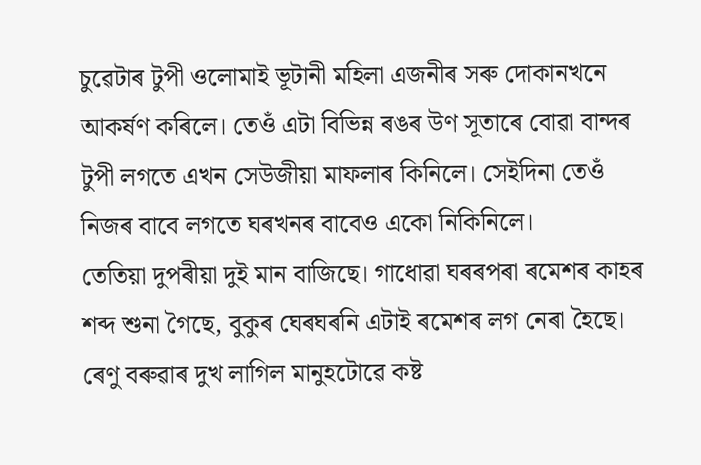চুৱেটাৰ টুপী ওলোমাই ভূটানী মহিলা এজনীৰ সৰু দোকানখনে আকৰ্ষণ কৰিলে। তেওঁ এটা বিভিন্ন ৰঙৰ উণ সূতাৰে বোৱা বান্দৰ টুপী লগতে এখন সেউজীয়া মাফলাৰ কিনিলে। সেইদিনা তেওঁ নিজৰ বাবে লগতে ঘৰখনৰ বাবেও একো নিকিনিলে।
তেতিয়া দুপৰীয়া দুই মান বাজিছে। গাধোৱা ঘৰৰপৰা ৰমেশৰ কাহৰ শব্দ শুনা গৈছে, বুকুৰ ঘেৰঘৰনি এটাই ৰমেশৰ লগ নেৰা হৈছে। ৰেণু বৰুৱাৰ দুখ লাগিল মানুহটোৱে কষ্ট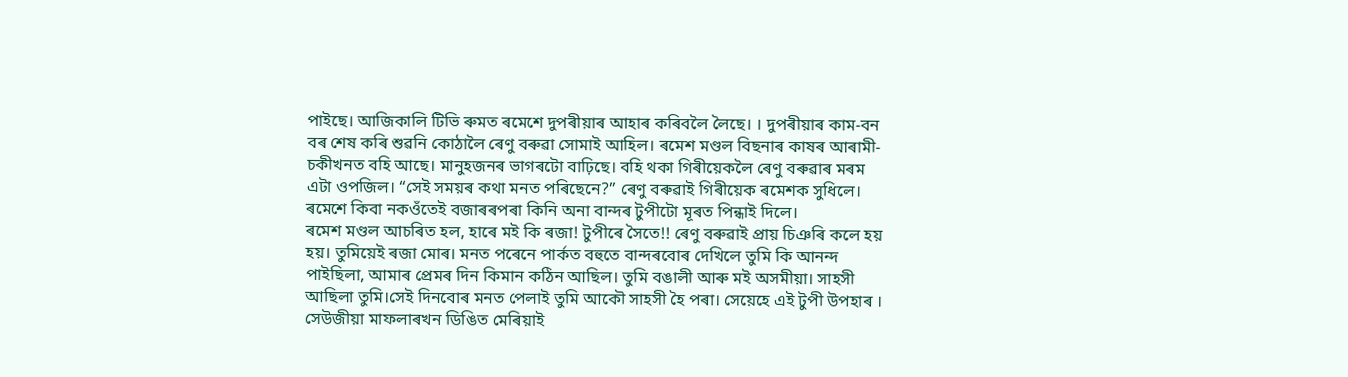পাইছে। আজিকালি টিভি ৰুমত ৰমেশে দুপৰীয়াৰ আহাৰ কৰিবলৈ লৈছে। । দুপৰীয়াৰ কাম-বন বৰ শেষ কৰি শুৱনি কোঠালৈ ৰেণু বৰুৱা সোমাই আহিল। ৰমেশ মণ্ডল বিছনাৰ কাষৰ আৰামী-চকীখনত বহি আছে। মানুহজনৰ ভাগৰটো বাঢ়িছে। বহি থকা গিৰীয়েকলৈ ৰেণু বৰুৱাৰ মৰম এটা ওপজিল। “সেই সময়ৰ কথা মনত পৰিছেনে?” ৰেণু বৰুৱাই গিৰীয়েক ৰমেশক সুধিলে। ৰমেশে কিবা নকওঁতেই বজাৰৰপৰা কিনি অনা বান্দৰ টুপীটো মূৰত পিন্ধাই দিলে।
ৰমেশ মণ্ডল আচৰিত হল, হাৰে মই কি ৰজা! টুপীৰে সৈতে!! ৰেণু বৰুৱাই প্ৰায় চিঞৰি কলে হয় হয়। তুমিয়েই ৰজা মোৰ। মনত পৰেনে পাৰ্কত বহুতে বান্দৰবোৰ দেখিলে তুমি কি আনন্দ পাইছিলা, আমাৰ প্ৰেমৰ দিন কিমান কঠিন আছিল। তুমি বঙালী আৰু মই অসমীয়া। সাহসী আছিলা তুমি।সেই দিনবোৰ মনত পেলাই তুমি আকৌ সাহসী হৈ পৰা। সেয়েহে এই টুপী উপহাৰ । সেউজীয়া মাফলাৰখন ডিঙিত মেৰিয়াই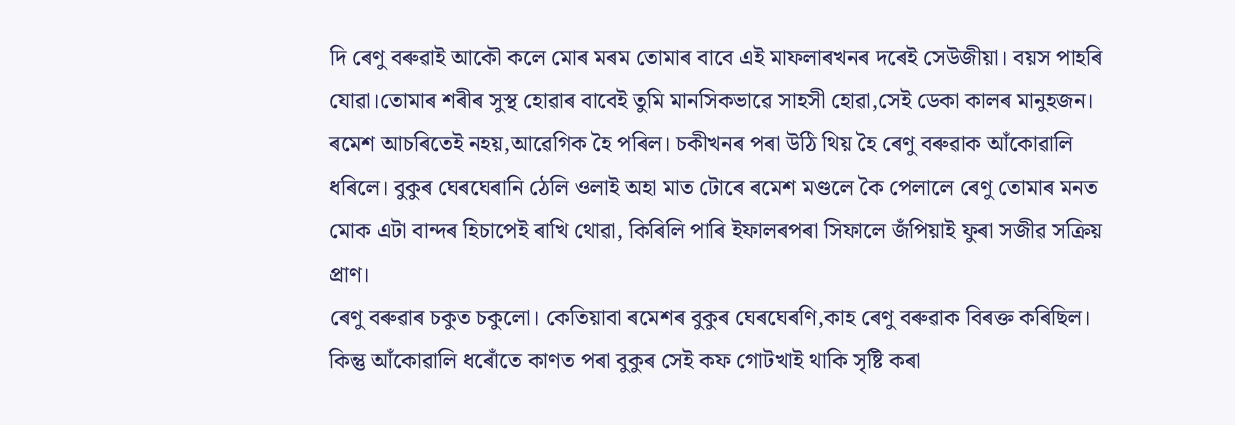দি ৰেণু বৰুৱাই আকৌ কলে মোৰ মৰম তোমাৰ বাবে এই মাফলাৰখনৰ দৰেই সেউজীয়া। বয়স পাহৰি যোৱা।তোমাৰ শৰীৰ সুস্থ হোৱাৰ বাবেই তুমি মানসিকভাৱে সাহসী হোৱা,সেই ডেকা কালৰ মানুহজন।
ৰমেশ আচৰিতেই নহয়,আৱেগিক হৈ পৰিল। চকীখনৰ পৰা উঠি থিয় হৈ ৰেণু বৰুৱাক আঁকোৱালি ধৰিলে। বুকুৰ ঘেৰঘেৰানি ঠেলি ওলাই অহা মাত টোৰে ৰমেশ মণ্ডলে কৈ পেলালে ৰেণু তোমাৰ মনত মোক এটা বান্দৰ হিচাপেই ৰাখি থোৱা, কিৰিলি পাৰি ইফালৰপৰা সিফালে জঁপিয়াই ফুৰা সজীৱ সক্ৰিয় প্ৰাণ।
ৰেণু বৰুৱাৰ চকুত চকুলো। কেতিয়াবা ৰমেশৰ বুকুৰ ঘেৰঘেৰণি,কাহ ৰেণু বৰুৱাক বিৰক্ত কৰিছিল। কিন্তু আঁকোৱালি ধৰোঁতে কাণত পৰা বুকুৰ সেই কফ গোটখাই থাকি সৃষ্টি কৰা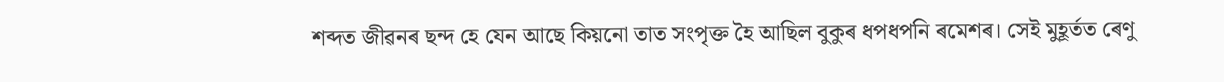শব্দত জীৱনৰ ছন্দ হে যেন আছে কিয়নো তাত সংপৃক্ত হৈ আছিল বুকুৰ ধপধপনি ৰমেশৰ। সেই মুহূৰ্তত ৰেণু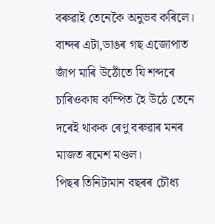বৰুৱাই তেনেকৈ অনুভব কৰিলে। বান্দৰ এটা,ডাঙৰ গছ এজোপাত জাঁপ মাৰি উঠোঁতে যি শব্দৰে চাৰিওকাষ কম্পিত হৈ উঠে তেনে দৰেই থাকক ৰেণু বৰুৱাৰ মনৰ মাজত ৰমেশ মণ্ডল।
পিছৰ তিনিটামান বছৰৰ চৌধ্য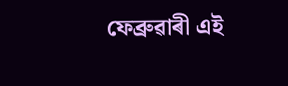ফেব্ৰুৱাৰী এই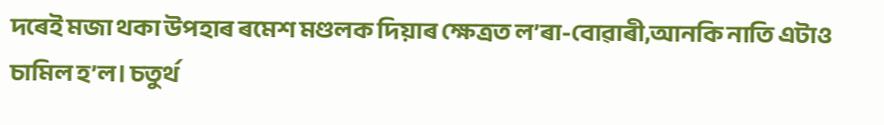দৰেই মজা থকা উপহাৰ ৰমেশ মণ্ডলক দিয়াৰ ক্ষেত্ৰত ল’ৰা-বোৱাৰী,আনকি নাতি এটাও চামিল হ’ল। চতুৰ্থ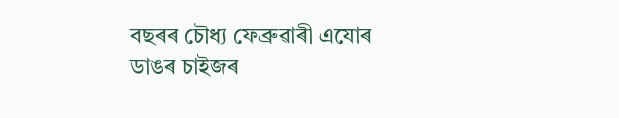বছৰৰ চৌধ্য ফেব্ৰুৱাৰী এযোৰ ডাঙৰ চাইজৰ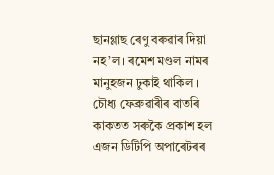ছানগ্লাছ ৰেণু বৰুৱাৰ দিয়া নহ’ল। ৰমেশ মণ্ডল নামৰ মানুহজন ঢুকাই থাকিল ।
চৌধ্য ফেব্ৰুৱাৰীৰ বাতৰি কাকতত সৰুকৈ প্ৰকাশ হল এজন ডিটিপি অপাৰেটৰৰ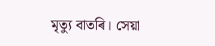মৃত্যু বাতৰি। সেয়া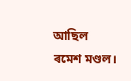আছিল ৰমেশ মণ্ডল।